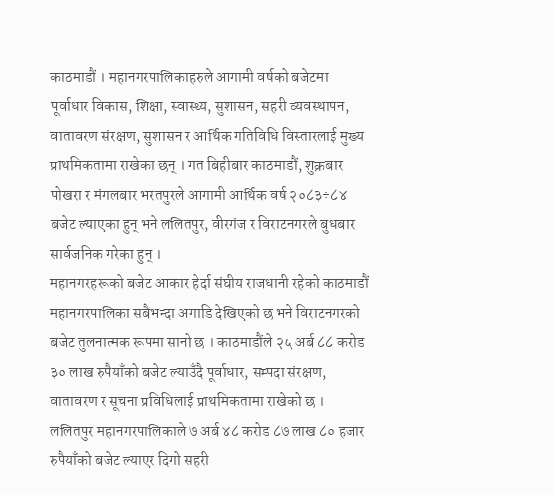काठमाडौं । महानगरपालिकाहरुले आगामी वर्षको बजेटमा पूर्वाधार विकास, शिक्षा, स्वास्थ्य, सुशासन, सहरी व्यवस्थापन, वातावरण संरक्षण, सुशासन र आर्थिक गतिविधि विस्तारलाई मुख्य प्राथमिकतामा राखेका छन् । गत बिहीबार काठमाडौं, शुक्रबार पोखरा र मंगलबार भरतपुरले आगामी आर्थिक वर्ष २०८३÷८४ बजेट ल्याएका हुन् भने ललितपुर, वीरगंज र विराटनगरले बुधबार सार्वजनिक गरेका हुन् ।
महानगरहरूको बजेट आकार हेर्दा संघीय राजधानी रहेको काठमाडौं महानगरपालिका सबैभन्दा अगाडि देखिएको छ भने विराटनगरको बजेट तुलनात्मक रूपमा सानो छ । काठमाडौंले २५ अर्ब ८८ करोड ३० लाख रुपैयाँको बजेट ल्याउँदै पूर्वाधार, सम्पदा संरक्षण, वातावरण र सूचना प्रविधिलाई प्राथमिकतामा राखेको छ । ललितपुर महानगरपालिकाले ७ अर्ब ४८ करोड ८७ लाख ८० हजार रुपैयाँको बजेट ल्याएर दिगो सहरी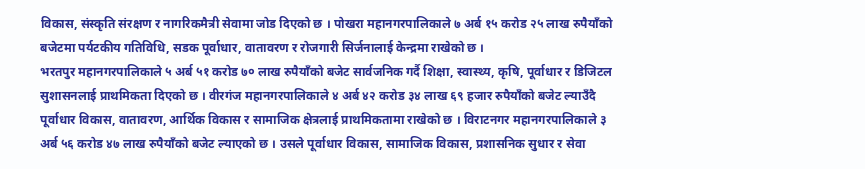विकास, संस्कृति संरक्षण र नागरिकमैत्री सेवामा जोड दिएको छ । पोखरा महानगरपालिकाले ७ अर्ब १५ करोड २५ लाख रुपैयाँको बजेटमा पर्यटकीय गतिविधि, सडक पूर्वाधार, वातावरण र रोजगारी सिर्जनालाई केन्द्रमा राखेको छ ।
भरतपुर महानगरपालिकाले ५ अर्ब ५१ करोड ७० लाख रुपैयाँको बजेट सार्वजनिक गर्दै शिक्षा, स्वास्थ्य, कृषि, पूर्वाधार र डिजिटल सुशासनलाई प्राथमिकता दिएको छ । वीरगंज महानगरपालिकाले ४ अर्ब ४२ करोड ३४ लाख ६९ हजार रुपैयाँको बजेट ल्याउँदै पूर्वाधार विकास, वातावरण, आर्थिक विकास र सामाजिक क्षेत्रलाई प्राथमिकतामा राखेको छ । विराटनगर महानगरपालिकाले ३ अर्ब ५६ करोड ४७ लाख रुपैयाँको बजेट ल्याएको छ । उसले पूर्वाधार विकास, सामाजिक विकास, प्रशासनिक सुधार र सेवा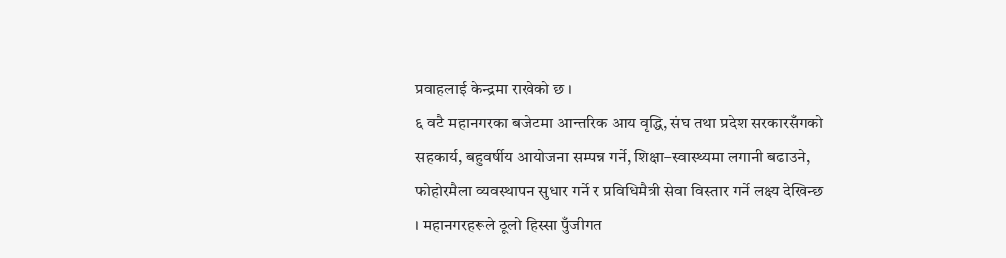प्रवाहलाई केन्द्रमा राखेको छ ।
६ वटै महानगरका बजेटमा आन्तरिक आय वृद्धि, संघ तथा प्रदेश सरकारसँगको सहकार्य, बहुवर्षीय आयोजना सम्पन्न गर्ने, शिक्षा–स्वास्थ्यमा लगानी बढाउने, फोहोरमैला व्यवस्थापन सुधार गर्ने र प्रविधिमैत्री सेवा विस्तार गर्ने लक्ष्य देखिन्छ । महानगरहरूले ठूलो हिस्सा पुँजीगत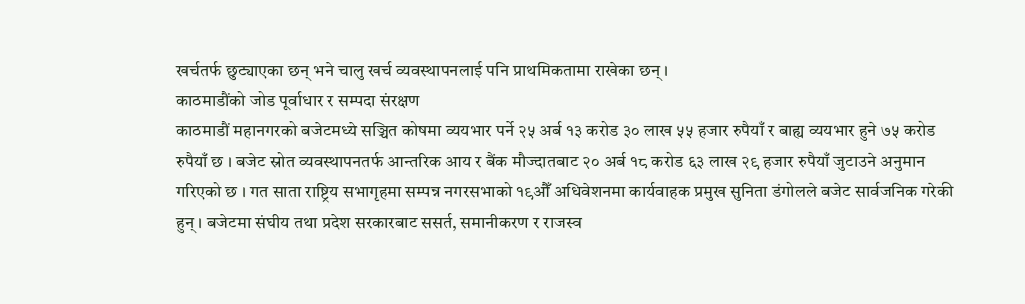खर्चतर्फ छुट्याएका छन् भने चालु खर्च व्यवस्थापनलाई पनि प्राथमिकतामा राखेका छन् ।
काठमाडौंको जोड पूर्वाधार र सम्पदा संरक्षण
काठमाडौं महानगरको बजेटमध्ये सञ्चित कोषमा व्ययभार पर्ने २५ अर्ब १३ करोड ३० लाख ५५ हजार रुपैयाँ र बाह्य व्ययभार हुने ७५ करोड रुपैयाँ छ । बजेट स्रोत व्यवस्थापनतर्फ आन्तरिक आय र बैंक मौज्दातबाट २० अर्ब १८ करोड ६३ लाख २९ हजार रुपैयाँ जुटाउने अनुमान गरिएको छ । गत साता राष्ट्रिय सभागृहमा सम्पन्न नगरसभाको १९औँ अधिवेशनमा कार्यवाहक प्रमुख सुनिता डंगोलले बजेट सार्वजनिक गरेकी हुन् । बजेटमा संघीय तथा प्रदेश सरकारबाट ससर्त, समानीकरण र राजस्व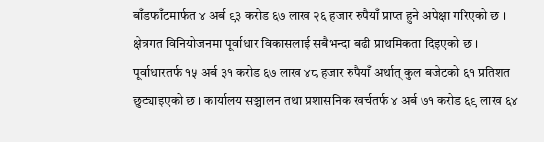बाँडफाँटमार्फत ४ अर्ब ९३ करोड ६७ लाख २६ हजार रुपैयाँ प्राप्त हुने अपेक्षा गरिएको छ ।
क्षेत्रगत विनियोजनमा पूर्वाधार विकासलाई सबैभन्दा बढी प्राथमिकता दिइएको छ । पूर्वाधारतर्फ १५ अर्ब ३१ करोड ६७ लाख ४८ हजार रुपैयाँ अर्थात् कुल बजेटको ६१ प्रतिशत छुट्याइएको छ । कार्यालय सञ्चालन तथा प्रशासनिक खर्चतर्फ ४ अर्ब ७१ करोड ६९ लाख ६४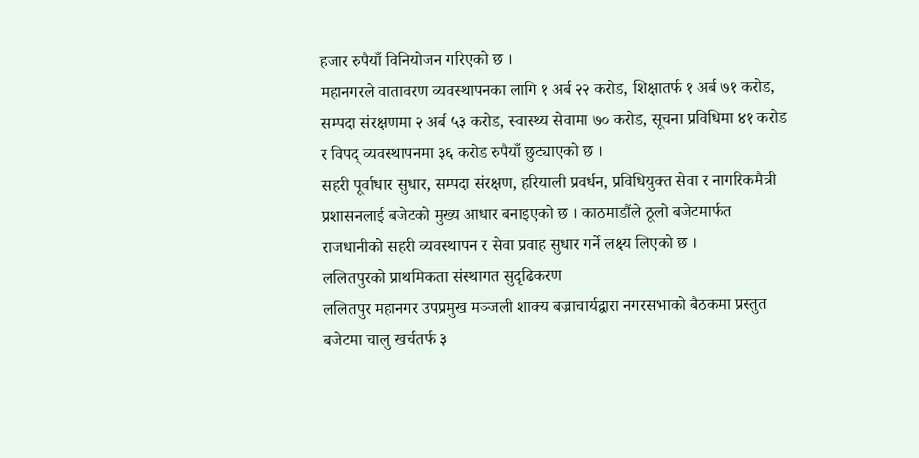हजार रुपैयाँ विनियोजन गरिएको छ ।
महानगरले वातावरण व्यवस्थापनका लागि १ अर्ब २२ करोड, शिक्षातर्फ १ अर्ब ७१ करोड, सम्पदा संरक्षणमा २ अर्ब ५३ करोड, स्वास्थ्य सेवामा ७० करोड, सूचना प्रविधिमा ४१ करोड र विपद् व्यवस्थापनमा ३६ करोड रुपैयाँ छुट्याएको छ ।
सहरी पूर्वाधार सुधार, सम्पदा संरक्षण, हरियाली प्रवर्धन, प्रविधियुक्त सेवा र नागरिकमैत्री प्रशासनलाई बजेटको मुख्य आधार बनाइएको छ । काठमाडौंले ठूलो बजेटमार्फत राजधानीको सहरी व्यवस्थापन र सेवा प्रवाह सुधार गर्ने लक्ष्य लिएको छ ।
ललितपुरको प्राथमिकता संस्थागत सुदृढिकरण
ललितपुर महानगर उपप्रमुख मञ्जली शाक्य बज्राचार्यद्वारा नगरसभाको बैठकमा प्रस्तुत बजेटमा चालु खर्चतर्फ ३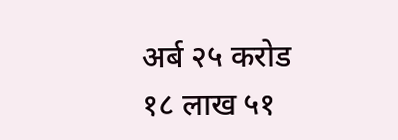अर्ब २५ करोड १८ लाख ५१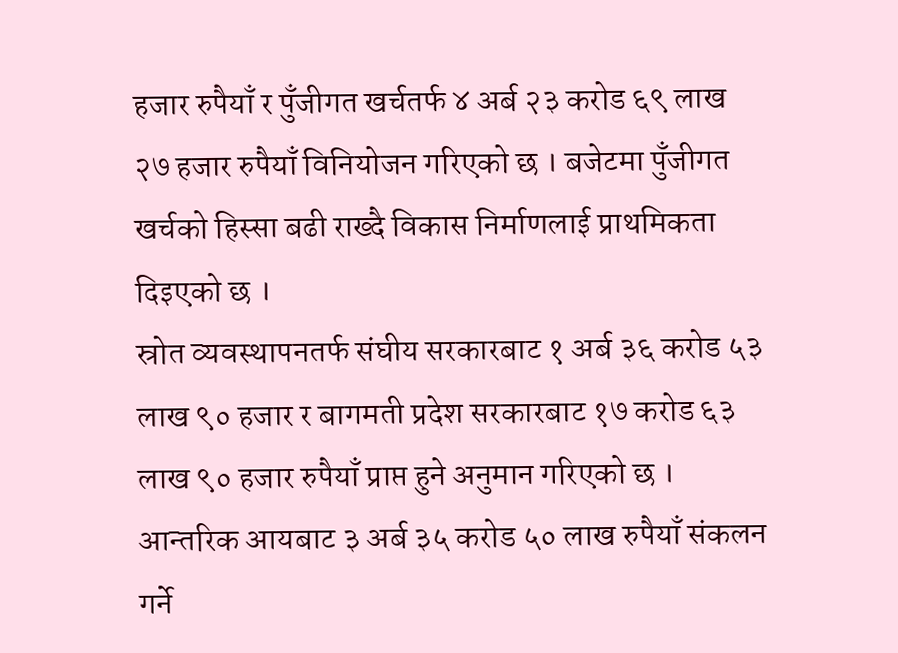हजार रुपैयाँ र पुँजीगत खर्चतर्फ ४ अर्ब २३ करोड ६९ लाख २७ हजार रुपैयाँ विनियोजन गरिएको छ । बजेटमा पुँजीगत खर्चको हिस्सा बढी राख्दै विकास निर्माणलाई प्राथमिकता दिइएको छ ।
स्रोत व्यवस्थापनतर्फ संघीय सरकारबाट १ अर्ब ३६ करोड ५३ लाख ९० हजार र बागमती प्रदेश सरकारबाट १७ करोड ६३ लाख ९० हजार रुपैयाँ प्राप्त हुने अनुमान गरिएको छ । आन्तरिक आयबाट ३ अर्ब ३५ करोड ५० लाख रुपैयाँ संकलन गर्ने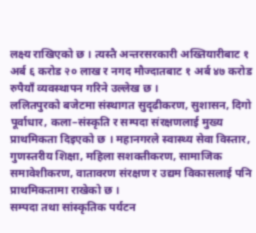लक्ष्य राखिएको छ । त्यस्तै अन्तरसरकारी अख्तियारीबाट १ अर्ब ६ करोड २० लाख र नगद मौज्दातबाट १ अर्ब ४७ करोड रुपैयाँ व्यवस्थापन गरिने उल्लेख छ ।
ललितपुरको बजेटमा संस्थागत सुदृढीकरण, सुशासन, दिगो पूर्वाधार, कला–संस्कृति र सम्पदा संरक्षणलाई मुख्य प्राथमिकता दिइएको छ । महानगरले स्वास्थ्य सेवा विस्तार, गुणस्तरीय शिक्षा, महिला सशक्तीकरण, सामाजिक समावेशीकरण, वातावरण संरक्षण र उद्यम विकासलाई पनि प्राथमिकतामा राखेको छ ।
सम्पदा तथा सांस्कृतिक पर्यटन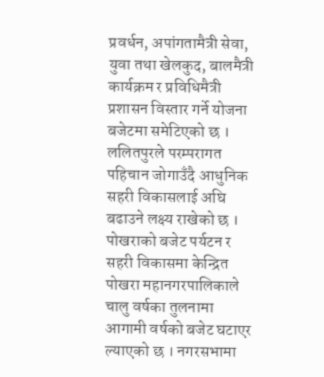प्रवर्धन, अपांगतामैत्री सेवा, युवा तथा खेलकुद, बालमैत्री कार्यक्रम र प्रविधिमैत्री प्रशासन विस्तार गर्ने योजना बजेटमा समेटिएको छ । ललितपुरले परम्परागत पहिचान जोगाउँदै आधुनिक सहरी विकासलाई अघि बढाउने लक्ष्य राखेको छ ।
पोखराको बजेट पर्यटन र सहरी विकासमा केन्द्रित
पोखरा महानगरपालिकाले चालु वर्षका तुलनामा आगामी वर्षको बजेट घटाएर ल्याएको छ । नगरसभामा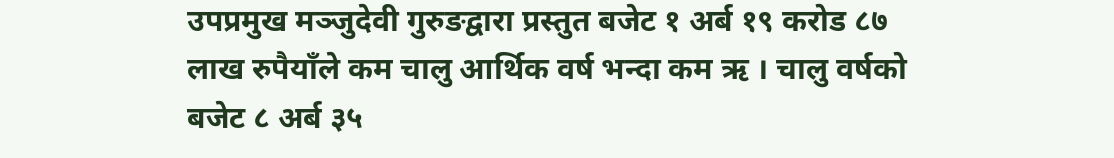उपप्रमुख मञ्जुदेवी गुरुङद्वारा प्रस्तुत बजेट १ अर्ब १९ करोड ८७ लाख रुपैयाँले कम चालु आर्थिक वर्ष भन्दा कम ऋ । चालु वर्षको बजेट ८ अर्ब ३५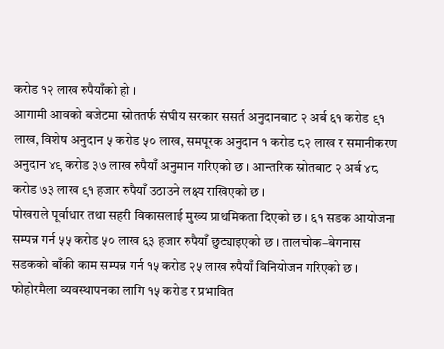करोड १२ लाख रुपैयाँको हो ।
आगामी आवको बजेटमा स्रोततर्फ संघीय सरकार ससर्त अनुदानबाट २ अर्ब ६१ करोड ९१ लाख, विशेष अनुदान ५ करोड ५० लाख, समपूरक अनुदान १ करोड ८२ लाख र समानीकरण अनुदान ४९ करोड ३७ लाख रुपैयाँ अनुमान गरिएको छ । आन्तरिक स्रोतबाट २ अर्ब ४८ करोड ७३ लाख ९१ हजार रुपैयाँ उठाउने लक्ष्य राखिएको छ ।
पोखराले पूर्वाधार तथा सहरी विकासलाई मुख्य प्राथमिकता दिएको छ । ६१ सडक आयोजना सम्पन्न गर्न ५५ करोड ५० लाख ६३ हजार रुपैयाँ छुट्याइएको छ । तालचोक–बेगनास सडकको बाँकी काम सम्पन्न गर्न १५ करोड २५ लाख रुपैयाँ विनियोजन गरिएको छ ।
फोहोरमैला व्यवस्थापनका लागि १५ करोड र प्रभावित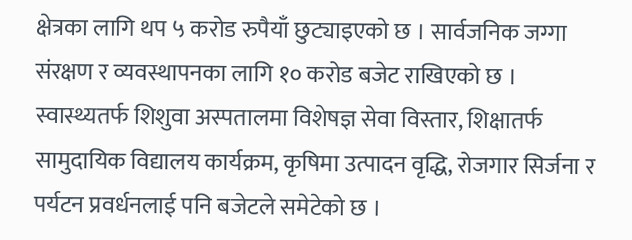क्षेत्रका लागि थप ५ करोड रुपैयाँ छुट्याइएको छ । सार्वजनिक जग्गा संरक्षण र व्यवस्थापनका लागि १० करोड बजेट राखिएको छ ।
स्वास्थ्यतर्फ शिशुवा अस्पतालमा विशेषज्ञ सेवा विस्तार, शिक्षातर्फ सामुदायिक विद्यालय कार्यक्रम, कृषिमा उत्पादन वृद्धि, रोजगार सिर्जना र पर्यटन प्रवर्धनलाई पनि बजेटले समेटेको छ ।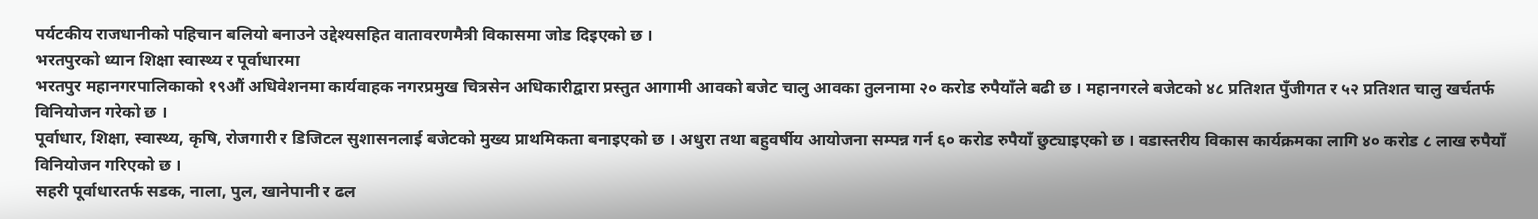पर्यटकीय राजधानीको पहिचान बलियो बनाउने उद्देश्यसहित वातावरणमैत्री विकासमा जोड दिइएको छ ।
भरतपुरको ध्यान शिक्षा स्वास्थ्य र पूर्वाधारमा
भरतपुर महानगरपालिकाको १९औं अधिवेशनमा कार्यवाहक नगरप्रमुख चित्रसेन अधिकारीद्वारा प्रस्तुत आगामी आवको बजेट चालु आवका तुलनामा २० करोड रुपैयाँले बढी छ । महानगरले बजेटको ४८ प्रतिशत पुँजीगत र ५२ प्रतिशत चालु खर्चतर्फ विनियोजन गरेको छ ।
पूर्वाधार, शिक्षा, स्वास्थ्य, कृषि, रोजगारी र डिजिटल सुशासनलाई बजेटको मुख्य प्राथमिकता बनाइएको छ । अधुरा तथा बहुवर्षीय आयोजना सम्पन्न गर्न ६० करोड रुपैयाँ छुट्याइएको छ । वडास्तरीय विकास कार्यक्रमका लागि ४० करोड ८ लाख रुपैयाँ विनियोजन गरिएको छ ।
सहरी पूर्वाधारतर्फ सडक, नाला, पुल, खानेपानी र ढल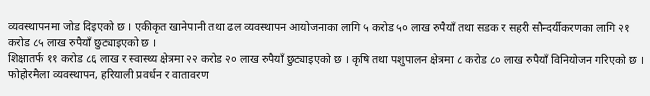व्यवस्थापनमा जोड दिइएको छ । एकीकृत खानेपानी तथा ढल व्यवस्थापन आयोजनाका लागि ५ करोड ५० लाख रुपैयाँ तथा सडक र सहरी सौन्दर्यीकरणका लागि २१ करोड ८५ लाख रुपैयाँ छुट्याइएको छ ।
शिक्षातर्फ ११ करोड ८६ लाख र स्वास्थ्य क्षेत्रमा २२ करोड २० लाख रुपैयाँ छुट्याइएको छ । कृषि तथा पशुपालन क्षेत्रमा ८ करोड ८० लाख रुपैयाँ विनियोजन गरिएको छ ।
फोहोरमैला व्यवस्थापन, हरियाली प्रवर्धन र वातावरण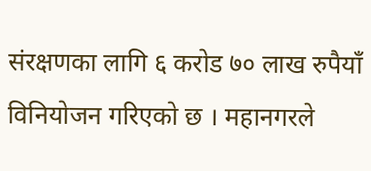संरक्षणका लागि ६ करोड ७० लाख रुपैयाँ विनियोजन गरिएको छ । महानगरले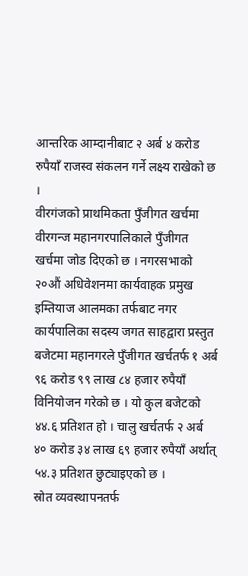आन्तरिक आम्दानीबाट २ अर्ब ४ करोड रुपैयाँ राजस्व संकलन गर्ने लक्ष्य राखेको छ ।
वीरगंजको प्राथमिकता पुँजीगत खर्चमा
वीरगन्ज महानगरपालिकाले पुँजीगत खर्चमा जोड दिएको छ । नगरसभाको २०औं अधिवेशनमा कार्यवाहक प्रमुख इम्तियाज आलमका तर्फबाट नगर कार्यपालिका सदस्य जगत साहद्वारा प्रस्तुत बजेटमा महानगरले पुँजीगत खर्चतर्फ १ अर्ब ९६ करोड ९९ लाख ८४ हजार रुपैयाँ विनियोजन गरेको छ । यो कुल बजेटको ४४.६ प्रतिशत हो । चालु खर्चतर्फ २ अर्ब ४० करोड ३४ लाख ६९ हजार रुपैयाँ अर्थात् ५४.३ प्रतिशत छुट्याइएको छ ।
स्रोत व्यवस्थापनतर्फ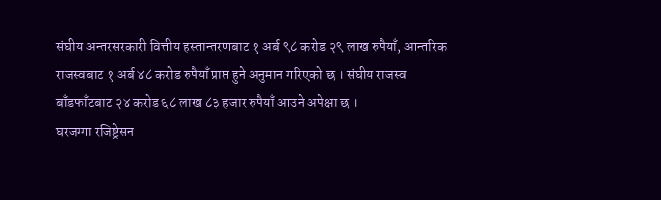संघीय अन्तरसरकारी वित्तीय हस्तान्तरणबाट १ अर्ब ९८ करोड २९ लाख रुपैयाँ, आन्तरिक राजस्वबाट १ अर्ब ४८ करोड रुपैयाँ प्राप्त हुने अनुमान गरिएको छ । संघीय राजस्व बाँडफाँटबाट २४ करोड ६८ लाख ८३ हजार रुपैयाँ आउने अपेक्षा छ ।
घरजग्गा रजिष्ट्रेसन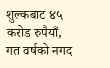शुल्कबाट ४५ करोड रुपैयाँ, गत वर्षको नगद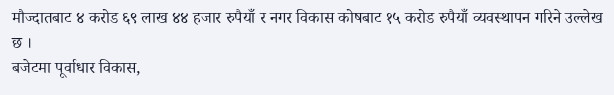मौज्दातबाट ४ करोड ६९ लाख ४४ हजार रुपैयाँ र नगर विकास कोषबाट १५ करोड रुपैयाँ व्यवस्थापन गरिने उल्लेख छ ।
बजेटमा पूर्वाधार विकास,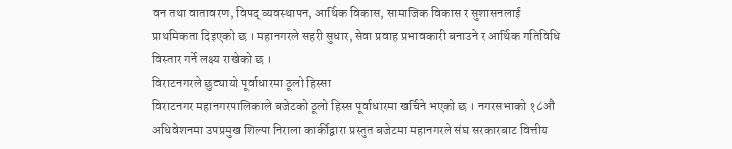वन तथा वातावरण, विपद् व्यवस्थापन, आर्थिक विकास, सामाजिक विकास र सुशासनलाई प्राथमिकता दिइएको छ । महानगरले सहरी सुधार, सेवा प्रवाह प्रभावकारी बनाउने र आर्थिक गतिविधि विस्तार गर्ने लक्ष्य राखेको छ ।
विराटनगरले छुट्यायो पूर्वाधारमा ठूलो हिस्सा
विराटनगर महानगरपालिकाले बजेटको ठूलो हिस्स पूर्वाधारमा खर्चिने भएको छ । नगरसभाको १८औं अधिवेशनमा उपप्रमुख शिल्पा निराला कार्कीद्वारा प्रस्तुत बजेटमा महानगरले संघ सरकारबाट वित्तीय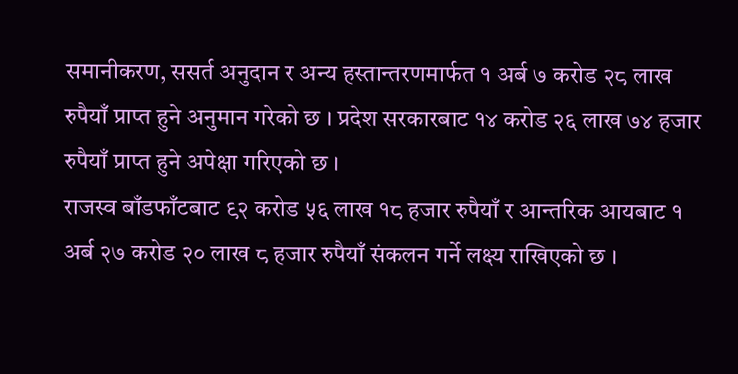समानीकरण, ससर्त अनुदान र अन्य हस्तान्तरणमार्फत १ अर्ब ७ करोड २८ लाख रुपैयाँ प्राप्त हुने अनुमान गरेको छ । प्रदेश सरकारबाट १४ करोड २६ लाख ७४ हजार रुपैयाँ प्राप्त हुने अपेक्षा गरिएको छ ।
राजस्व बाँडफाँटबाट ९२ करोड ५६ लाख १८ हजार रुपैयाँ र आन्तरिक आयबाट १ अर्ब २७ करोड २० लाख ८ हजार रुपैयाँ संकलन गर्ने लक्ष्य राखिएको छ ।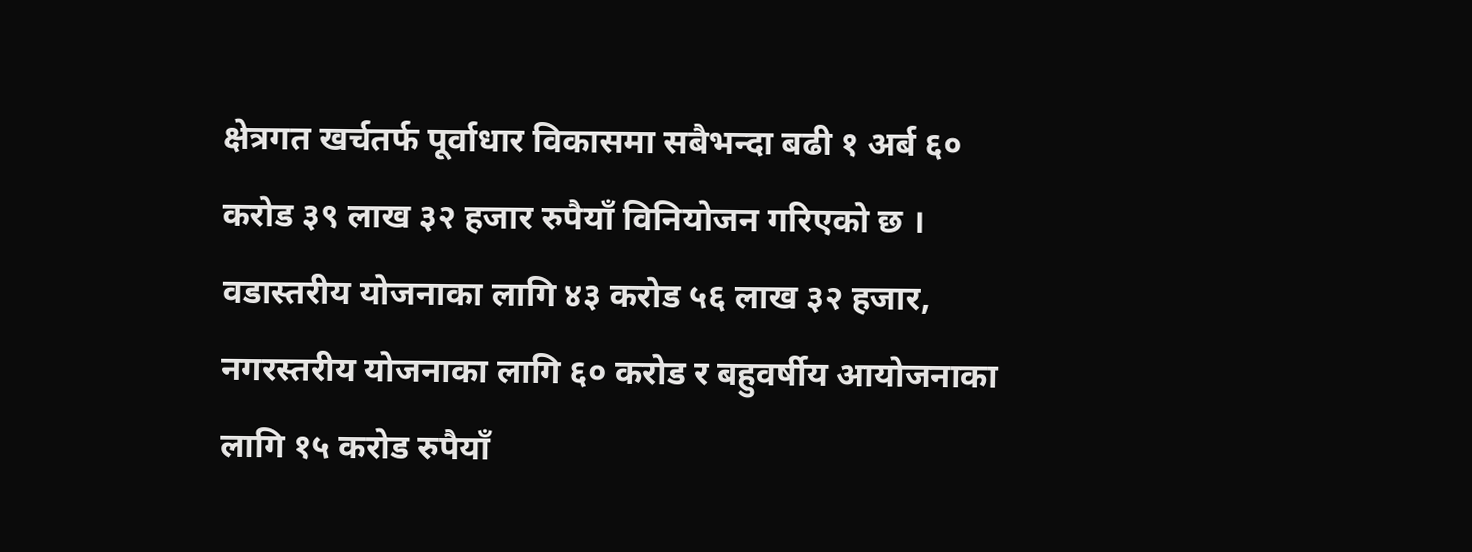क्षेत्रगत खर्चतर्फ पूर्वाधार विकासमा सबैभन्दा बढी १ अर्ब ६० करोड ३९ लाख ३२ हजार रुपैयाँ विनियोजन गरिएको छ । वडास्तरीय योजनाका लागि ४३ करोड ५६ लाख ३२ हजार, नगरस्तरीय योजनाका लागि ६० करोड र बहुवर्षीय आयोजनाका लागि १५ करोड रुपैयाँ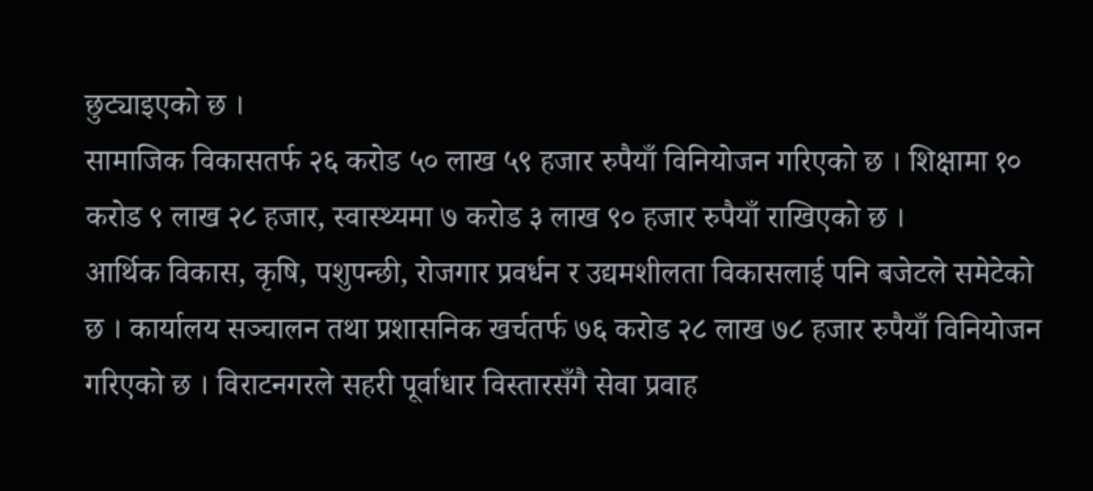छुट्याइएको छ ।
सामाजिक विकासतर्फ २६ करोड ५० लाख ५९ हजार रुपैयाँ विनियोजन गरिएको छ । शिक्षामा १० करोड ९ लाख २८ हजार, स्वास्थ्यमा ७ करोड ३ लाख ९० हजार रुपैयाँ राखिएको छ ।
आर्थिक विकास, कृषि, पशुपन्छी, रोजगार प्रवर्धन र उद्यमशीलता विकासलाई पनि बजेटले समेटेको छ । कार्यालय सञ्चालन तथा प्रशासनिक खर्चतर्फ ७६ करोड २८ लाख ७८ हजार रुपैयाँ विनियोजन गरिएको छ । विराटनगरले सहरी पूर्वाधार विस्तारसँगै सेवा प्रवाह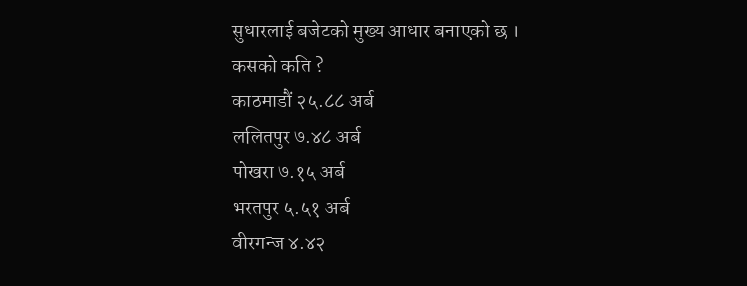सुधारलाई बजेटको मुख्य आधार बनाएको छ ।
कसको कति ?
काठमाडौं २५.८८ अर्ब
ललितपुर ७.४८ अर्ब
पोखरा ७.१५ अर्ब
भरतपुर ५.५१ अर्ब
वीरगन्ज ४.४२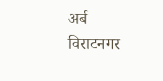अर्ब
विराटनगर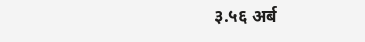३.५६ अर्ब